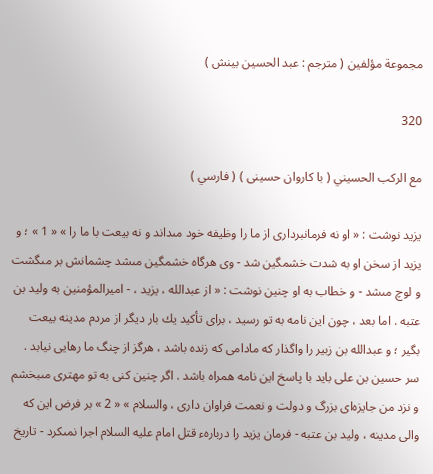مجموعة مؤلفين ( مترجم : عبد الحسين بينش )

320

مع الركب الحسيني ( با كاروان حسينى ) ( فارسي )

يزيد نوشت : « او نه فرمانبردارى از ما را وظيفه خود مىداند و نه بيعت با ما را » « 1 » ؛ و يزيد از سخن او به شدت خشمگين شد - وى هرگاه خشمگين مىشد چشمانش بر مىگشت و لوچ مىشد - و خطاب به او چنين نوشت : « از عبدالله ، يزيد ، - اميرالمؤمنين به وليد بن عتبه . اما بعد ، چون اين نامه به تو رسيد ، براى تأكيد يك بار ديگر از مردم مدينه بيعت بگير ؛ و عبدالله بن زبير را واگذار كه مادامى كه زنده باشد ، هرگز از چنگ ما رهايى نيابد . سر حسين بن على بايد با پاسخ اين نامه همراه باشد . اگر چنين كنى به تو مهترى مىبخشم و نزد من جايزه‌اى بزرگ و دولت و نعمت فراوان دارى ، والسلام » « 2 » بر فرض اين كه والى مدينه ، وليد بن عتبه - فرمان يزيد را دربارهء قتل امام عليه السلام اجرا نمىكرد - تاريخ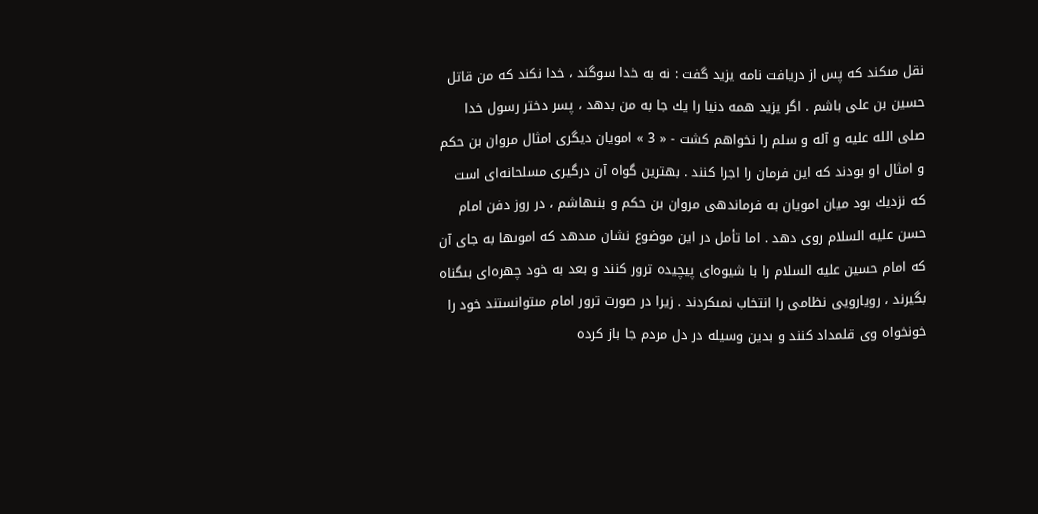نقل مىكند كه پس از دريافت نامه يزيد گفت : نه به خدا سوگند ، خدا نكند كه من قاتل حسين بن على باشم . اگر يزيد همه دنيا را يك جا به من بدهد ، پسر دختر رسول خدا صلى الله عليه و آله و سلم را نخواهم كشت - « 3 » امويان ديگرى امثال مروان بن حكم و امثال او بودند كه اين فرمان را اجرا كنند . بهترين گواه آن درگيرى مسلحانه‌اى است كه نزديك بود ميان امويان به فرماندهى مروان بن حكم و بنىهاشم ، در روز دفن امام حسن عليه السلام روى دهد . اما تأمل در اين موضوع نشان مىدهد كه اموىها به جاى آن كه امام حسين عليه السلام را با شيوه‌اى پيچيده ترور كنند و بعد به خود چهره‌اى بىگناه بگيرند ، رويارويى نظامى را انتخاب نمىكردند . زيرا در صورت ترور امام مىتوانستند خود را خونخواه وى قلمداد كنند و بدين وسيله در دل مردم جا باز كرده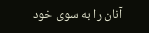آنان را به سوى خود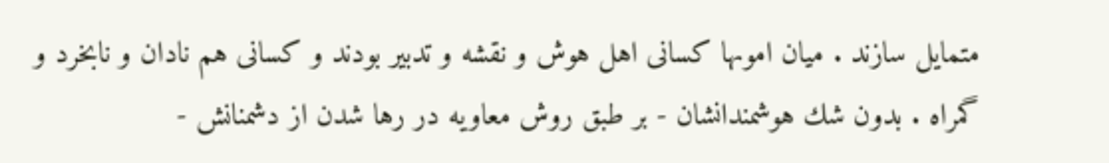متمايل سازند . ميان اموىها كسانى اهل هوش و نقشه و تدبير بودند و كسانى هم نادان و نابخرد و گمراه . بدون شك هوشمندانشان - بر طبق روش معاويه در رها شدن از دشمنانش -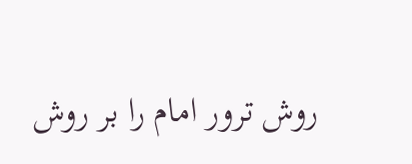روش ترور امام را بر روش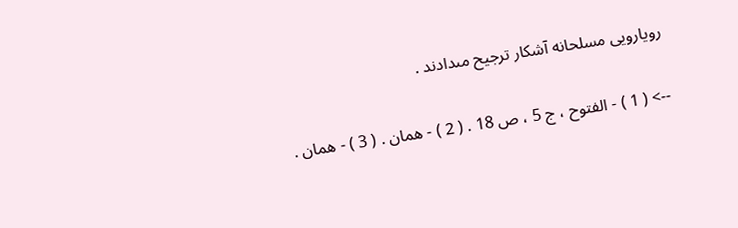رويارويى مسلحانه آشكار ترجيح مىدادند .

--> ( 1 ) - الفتوح ، ج 5 ، ص 18 . ( 2 ) - همان . ( 3 ) - همان .